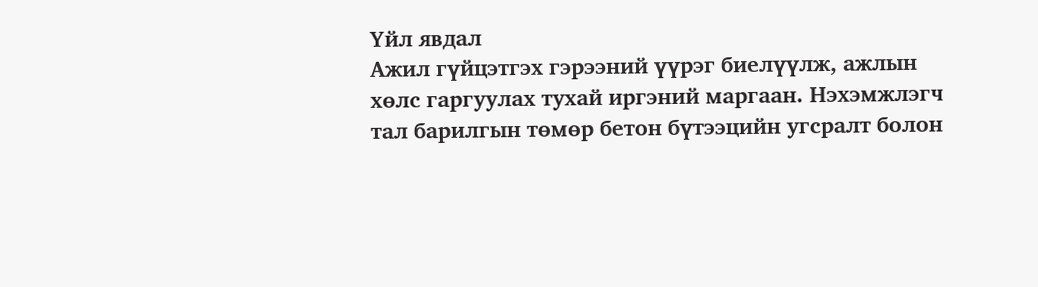Үйл явдал
Ажил гүйцэтгэх гэрээний үүрэг биелүүлж, ажлын хөлс гаргуулах тухай иргэний маргаан. Нэхэмжлэгч тал барилгын төмөр бетон бүтээцийн угсралт болон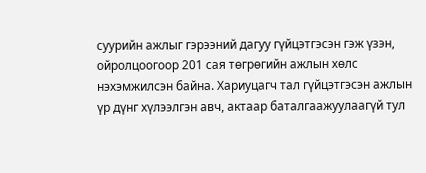суурийн ажлыг гэрээний дагуу гүйцэтгэсэн гэж үзэн, ойролцоогоор 201 сая төгрөгийн ажлын хөлс нэхэмжилсэн байна. Хариуцагч тал гүйцэтгэсэн ажлын үр дүнг хүлээлгэн авч, актаар баталгаажуулаагүй тул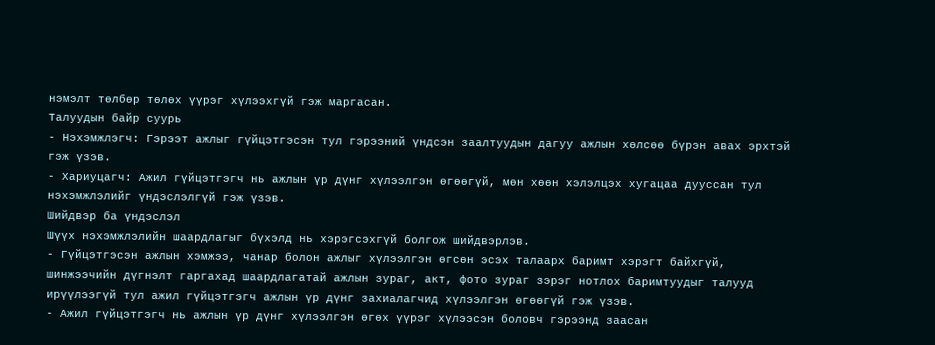нэмэлт төлбөр төлөх үүрэг хүлээхгүй гэж маргасан.
Талуудын байр суурь
- Нэхэмжлэгч: Гэрээт ажлыг гүйцэтгэсэн тул гэрээний үндсэн заалтуудын дагуу ажлын хөлсөө бүрэн авах эрхтэй гэж үзэв.
- Хариуцагч: Ажил гүйцэтгэгч нь ажлын үр дүнг хүлээлгэн өгөөгүй, мөн хөөн хэлэлцэх хугацаа дууссан тул нэхэмжлэлийг үндэслэлгүй гэж үзэв.
Шийдвэр ба үндэслэл
Шүүх нэхэмжлэлийн шаардлагыг бүхэлд нь хэрэгсэхгүй болгож шийдвэрлэв.
- Гүйцэтгэсэн ажлын хэмжээ, чанар болон ажлыг хүлээлгэн өгсөн эсэх талаарх баримт хэрэгт байхгүй, шинжээчийн дүгнэлт гаргахад шаардлагатай ажлын зураг, акт, фото зураг зэрэг нотлох баримтуудыг талууд ирүүлээгүй тул ажил гүйцэтгэгч ажлын үр дүнг захиалагчид хүлээлгэн өгөөгүй гэж үзэв.
- Ажил гүйцэтгэгч нь ажлын үр дүнг хүлээлгэн өгөх үүрэг хүлээсэн боловч гэрээнд заасан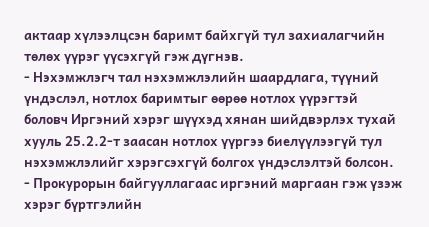актаар хүлээлцсэн баримт байхгүй тул захиалагчийн төлөх үүрэг үүсэхгүй гэж дүгнэв.
- Нэхэмжлэгч тал нэхэмжлэлийн шаардлага, түүний үндэслэл, нотлох баримтыг өөрөө нотлох үүрэгтэй боловч Иргэний хэрэг шүүхэд хянан шийдвэрлэх тухай хууль 25.2.2-т заасан нотлох үүргээ биелүүлээгүй тул нэхэмжлэлийг хэрэгсэхгүй болгох үндэслэлтэй болсон.
- Прокурорын байгууллагаас иргэний маргаан гэж үзэж хэрэг бүртгэлийн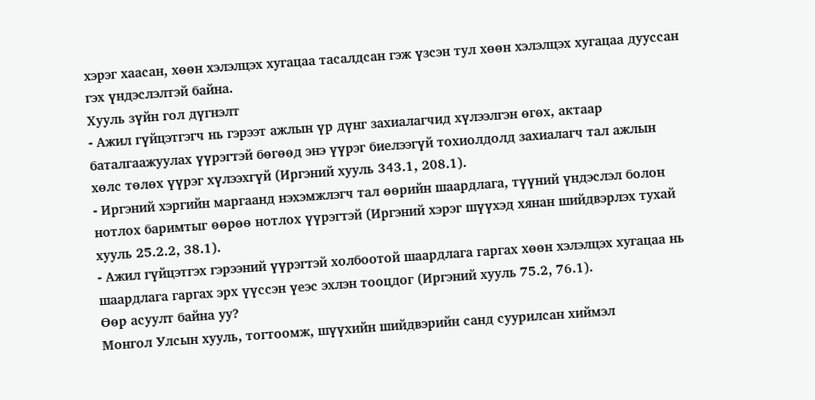хэрэг хаасан, хөөн хэлэлцэх хугацаа тасалдсан гэж үзсэн тул хөөн хэлэлцэх хугацаа дууссан гэх үндэслэлтэй байна.
Хууль зүйн гол дүгнэлт
- Ажил гүйцэтгэгч нь гэрээт ажлын үр дүнг захиалагчид хүлээлгэн өгөх, актаар баталгаажуулах үүрэгтэй бөгөөд энэ үүрэг биелээгүй тохиолдолд захиалагч тал ажлын хөлс төлөх үүрэг хүлээхгүй (Иргэний хууль 343.1, 208.1).
- Иргэний хэргийн маргаанд нэхэмжлэгч тал өөрийн шаардлага, түүний үндэслэл болон нотлох баримтыг өөрөө нотлох үүрэгтэй (Иргэний хэрэг шүүхэд хянан шийдвэрлэх тухай хууль 25.2.2, 38.1).
- Ажил гүйцэтгэх гэрээний үүрэгтэй холбоотой шаардлага гаргах хөөн хэлэлцэх хугацаа нь шаардлага гаргах эрх үүссэн үеэс эхлэн тооцдог (Иргэний хууль 75.2, 76.1).
Өөр асуулт байна уу?
Монгол Улсын хууль, тогтоомж, шүүхийн шийдвэрийн санд суурилсан хиймэл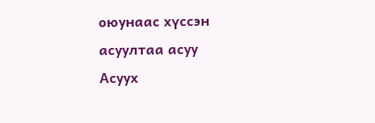оюунаас хүссэн асуултаа асуу
Асуух